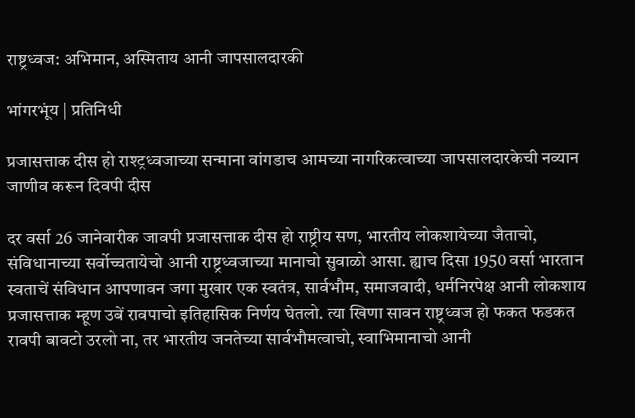राष्ट्रध्वज: अभिमान, अस्मिताय आनी जापसालदारकी

भांगरभूंय | प्रतिनिधी

प्रजासत्ताक दीस हो राश्ट्रध्वजाच्या सन्माना वांगडाच आमच्या नागरिकत्वाच्या जापसालदारकेची नव्यान जाणीव करून दिवपी दीस

दर वर्सा 26 जानेवारीक जावपी प्रजासत्ताक दीस हो राष्ट्रीय सण, भारतीय लोकशायेच्या जैताचो, संविधानाच्या सर्वोच्चतायेचो आनी राष्ट्रध्वजाच्या मानाचो सुवाळो आसा. ह्याच दिसा 1950 वर्सा भारतान स्वताचें संविधान आपणावन जगा मुखार एक स्वतंत्र, सार्वभौम, समाजवादी, धर्मनिरपेक्ष आनी लोकशाय प्रजासत्ताक म्हूण उबें रावपाचो इतिहासिक निर्णय घेतलो. त्या खिणा सावन राष्ट्रध्वज हो फकत फडकत रावपी बावटो उरलो ना, तर भारतीय जनतेच्या सार्वभौमत्वाचो, स्वाभिमानाचो आनी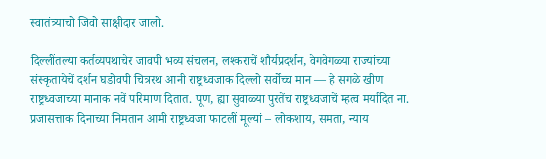स्वातंत्र्याचो जिवो साक्षीदार जालो.

दिल्लींतल्या कर्तव्यपथाचेर जावपी भव्य संचलन, लश्कराचें शौर्यप्रदर्शन, वेगवेगळ्या राज्यांच्या संस्कृतायेचें दर्शन घडोवपी चित्ररथ आनी राष्ट्रध्वजाक दिल्लो सर्वोच्च मान — हे सगळे खीण राष्ट्रध्वजाच्या मानाक नवें परिमाण दितात. पूण, ह्या सुवाळ्या पुरतेंच राष्ट्रध्वजाचें म्हत्व मर्यादित ना. प्रजासत्ताक दिनाच्या निमतान आमी राष्ट्रध्वजा फाटलीं मूल्यां – लोकशाय, समता, न्याय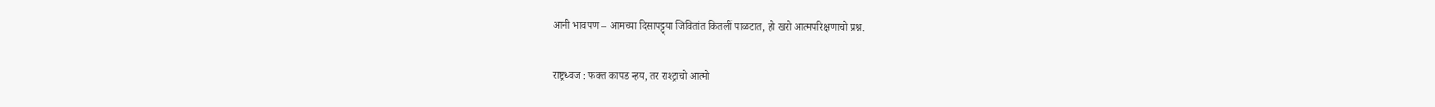आनी भावपण – आमच्या दिसापट्ट्या जिवितांत कितलीं पाळटात, हो खरो आत्मपरिक्षणाचो प्रश्न.

राष्ट्रध्वज : फक्त कापड न्हय, तर राश्ट्राचो आत्मो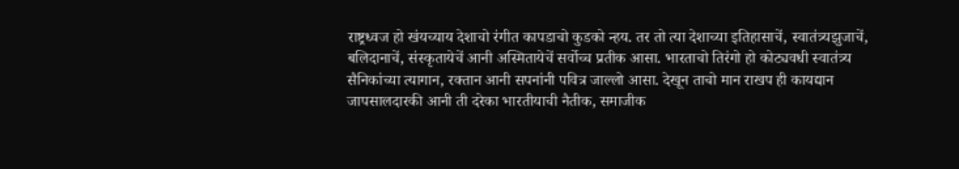राष्ट्रध्वज हो खंयच्याय देशाचो रंगीत कापडाचो कुडको न्हय. तर तो त्या देशाच्या इतिहासाचें, स्वातंत्र्यझुजाचें, बलिदानाचें, संस्कृतायेचें आनी अस्मितायेचें सर्वोच्च प्रतीक आसा. भारताचो तिरंगो हो कोट्यवधी स्वातंत्र्य सैनिकांच्या त्यागान, रक्तान आनी सपनांनी पवित्र जाल्लो आसा. देखून ताचो मान राखप ही कायद्यान जापसालदारकी आनी ती दरेका भारतीयाची नैतीक, समाजीक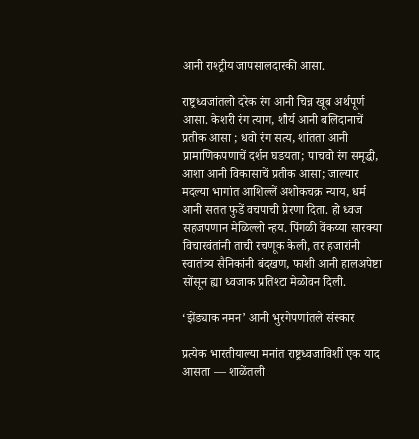आनी राश्ट्रीय जापसालदारकी आसा.

राष्ट्रध्वजांतलो दरेक रंग आनी चिन्न खूब अर्थपूर्ण आसा. केशरी रंग त्याग, शौर्य आनी बलिदानाचें प्रतीक आसा ; धवो रंग सत्य, शांतता आनी प्रामाणिकपणाचें दर्शन घडयता; पाचवो रंग समृद्धी, आशा आनी विकासाचें प्रतीक आसा; जाल्यार मदल्या भागांत आशिल्लें अशोकचक्र न्याय, धर्म आनी सतत फुडें वचपाची प्रेरणा दिता. हो ध्वज सहजपणान मेळिल्लो न्हय. पिंगळी वेंकय्या सारक्या विचारवंतांनी ताची रचणूक केली, तर हजारांनी स्वातंत्र्य सैनिकांनी बंदखण, फाशी आनी हालअपेष्टा सोंसून ह्या ध्वजाक प्रतिश्टा मेळोवन दिली.

‘झेंड्याक नमन’ आनी भुरगेपणांतले संस्कार

प्रत्येक भारतीयाल्या मनांत राष्ट्रध्वजाविशीं एक याद आसता — शाळेंतली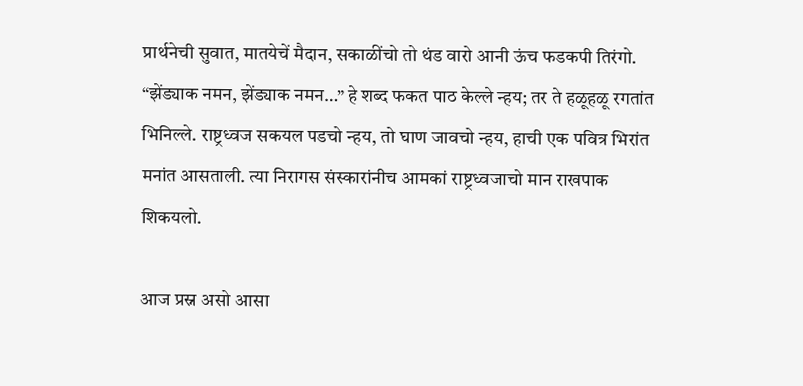प्रार्थनेची सुवात, मातयेचें मैदान, सकाळींचो तो थंड वारो आनी ऊंच फडकपी तिरंगो. “झेंड्याक नमन, झेंड्याक नमन…” हे शब्द फकत पाठ केल्ले न्हय; तर ते हळूहळू रगतांत भिनिल्ले. राष्ट्रध्वज सकयल पडचो न्हय, तो घाण जावचो न्हय, हाची एक पवित्र भिरांत मनांत आसताली. त्या निरागस संस्कारांनीच आमकां राष्ट्रध्वजाचो मान राखपाक शिकयलो.

आज प्रस्न असो आसा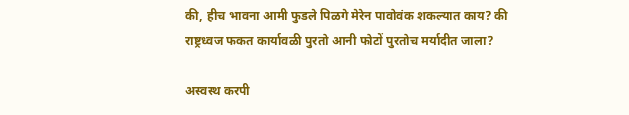की, हीच भावना आमी फुडले पिळगे मेरेन पावोवंक शकल्यात काय? की राष्ट्रध्वज फकत कार्यावळी पुरतो आनी फोटों पुरतोच मर्यादीत जाला?

अस्वस्थ करपी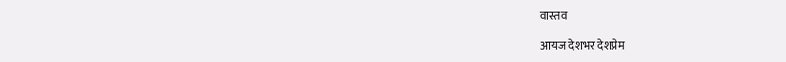वास्तव

आयज देशभर देशप्रेम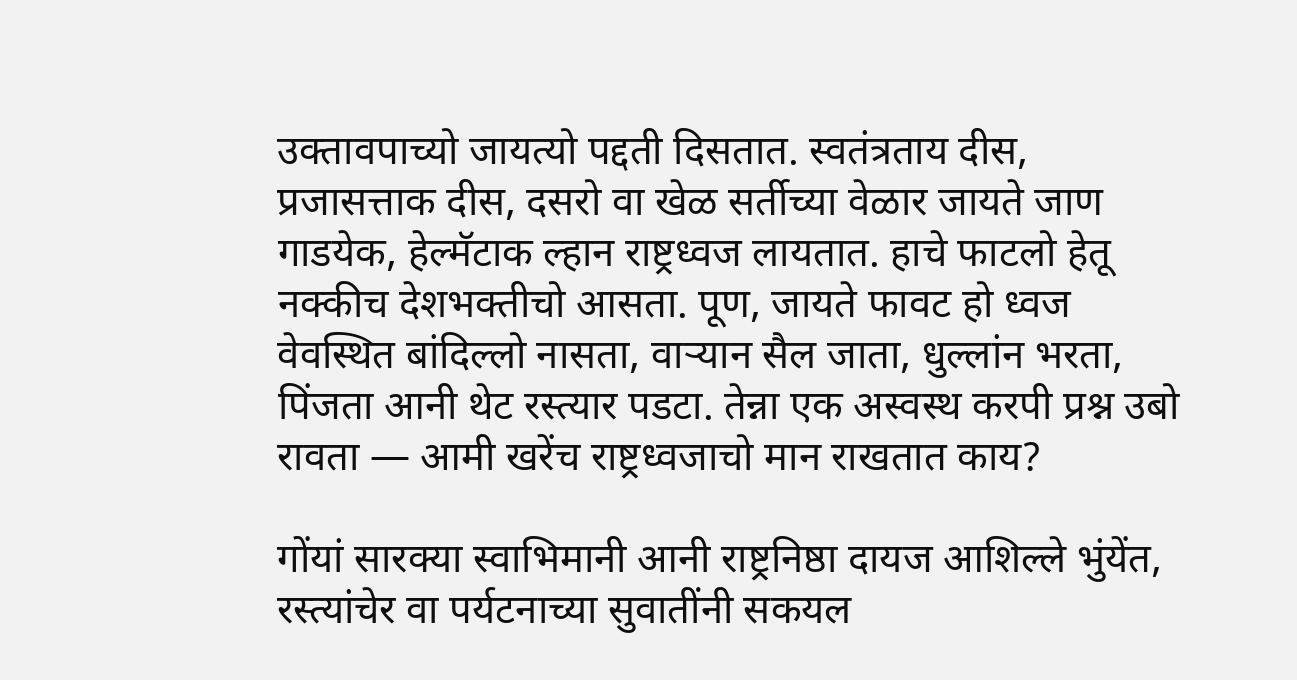उक्तावपाच्यो जायत्यो पद्दती दिसतात. स्वतंत्रताय दीस, प्रजासत्ताक दीस, दसरो वा खेळ सर्तीच्या वेळार जायते जाण गाडयेक, हेल्मॅटाक ल्हान राष्ट्रध्वज लायतात. हाचे फाटलो हेतू नक्कीच देशभक्तीचो आसता. पूण, जायते फावट हो ध्वज वेवस्थित बांदिल्लो नासता, वाऱ्यान सैल जाता, धुल्लांन भरता, पिंजता आनी थेट रस्त्यार पडटा. तेन्ना एक अस्वस्थ करपी प्रश्न उबो रावता — आमी खरेंच राष्ट्रध्वजाचो मान राखतात काय?

गोंयां सारक्या स्वाभिमानी आनी राष्ट्रनिष्ठा दायज आशिल्ले भुंयेंत, रस्त्यांचेर वा पर्यटनाच्या सुवातींनी सकयल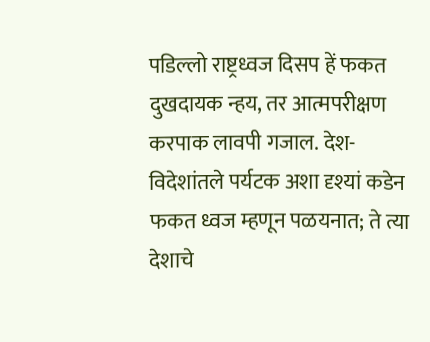पडिल्लो राष्ट्रध्वज दिसप हें फकत दुखदायक न्हय, तर आत्मपरीक्षण करपाक लावपी गजाल. देश-विदेशांतले पर्यटक अशा दृश्यां कडेन फकत ध्वज म्हणून पळयनात; ते त्या देशाचे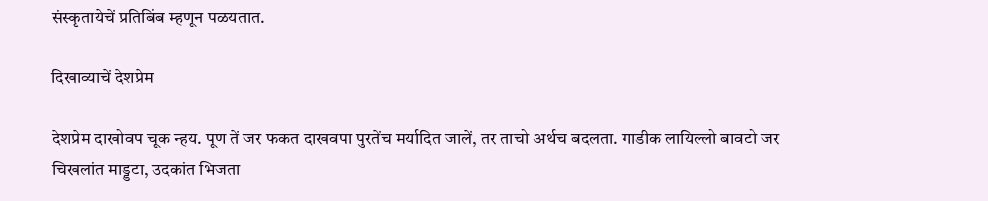संस्कृतायेचें प्रतिबिंब म्हणून पळयतात.

दिखाव्याचें देशप्रेम

देशप्रेम दाखोवप चूक न्हय. पूण तें जर फकत दाखवपा पुरतेंच मर्यादित जालें, तर ताचो अर्थच बदलता. गाडीक लायिल्लो बावटो जर चिखलांत माड्डटा, उदकांत भिजता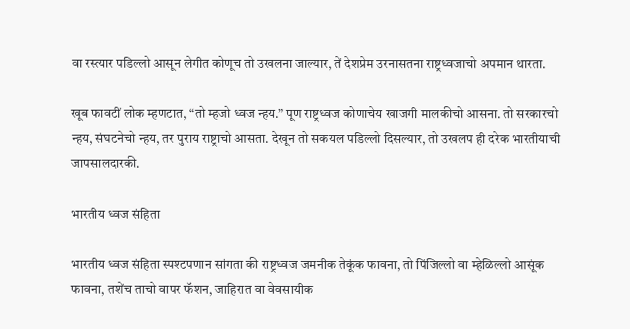वा रस्त्यार पडिल्लो आसून लेगीत कोणूच तो उखलना जाल्यार, तें देशप्रेम उरनासतना राष्ट्रध्वजाचो अपमान थारता.

खूब फावटीं लोक म्हणटात, “तो म्हजो ध्वज न्हय.” पूण राष्ट्रध्वज कोणाचेय खाजगी मालकीचो आसना. तो सरकारचो न्हय, संघटनेचो न्हय, तर पुराय राष्ट्राचो आसता. देखून तो सकयल पडिल्लो दिसल्यार, तो उखलप ही दरेक भारतीयाची जापसालदारकी.

भारतीय ध्वज संहिता

भारतीय ध्वज संहिता स्पश्टपणान सांगता की राष्ट्रध्वज जमनीक तेकूंक फावना, तो पिंजिल्लो वा म्हेळिल्लो आसूंक फावना, तशेंच ताचो वापर फॅशन, जाहिरात वा वेवसायीक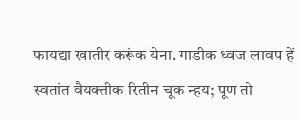फायद्या खातीर करूंक येना. गाडीक ध्वज लावप हें स्वतांत वैयक्तीक रितीन चूक न्हय; पूण तो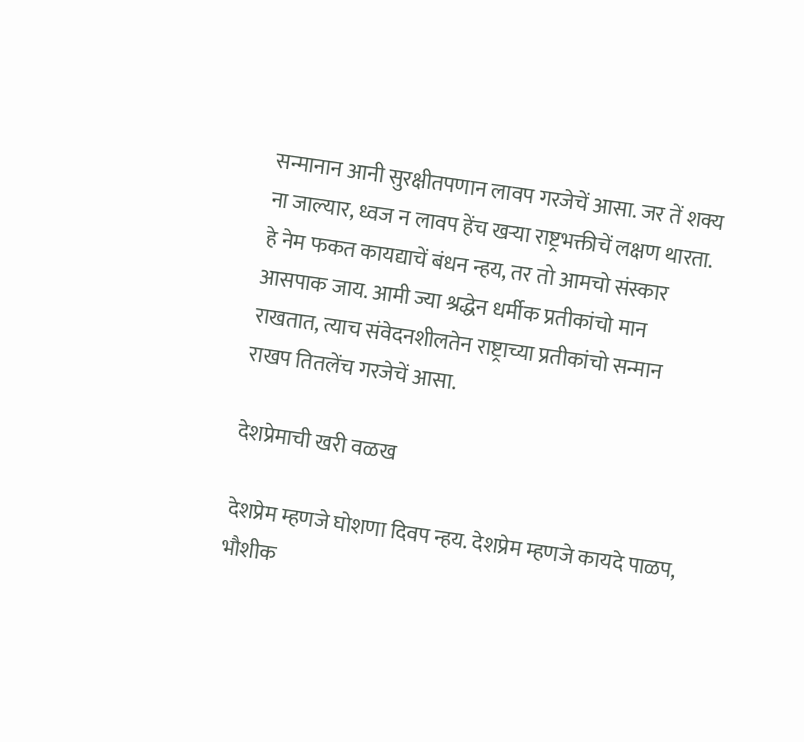सन्मानान आनी सुरक्षीतपणान लावप गरजेचें आसा. जर तें शक्य ना जाल्यार, ध्वज न लावप हेंच खऱ्या राष्ट्रभक्तीचें लक्षण थारता. हे नेम फकत कायद्याचें बंधन न्हय, तर तो आमचो संस्कार आसपाक जाय. आमी ज्या श्रद्धेन धर्मीक प्रतीकांचो मान राखतात, त्याच संवेदनशीलतेन राष्ट्राच्या प्रतीकांचो सन्मान राखप तितलेंच गरजेचें आसा.

देशप्रेमाची खरी वळख

देशप्रेम म्हणजे घोशणा दिवप न्हय. देशप्रेम म्हणजे कायदे पाळप, भौशीक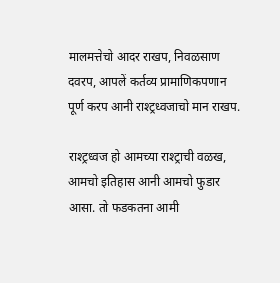मालमत्तेचो आदर राखप, निवळसाण दवरप, आपलें कर्तव्य प्रामाणिकपणान पूर्ण करप आनी राश्ट्रध्वजाचो मान राखप.

राश्ट्रध्वज हो आमच्या राश्ट्राची वळख, आमचो इतिहास आनी आमचो फुडार आसा. तो फडकतना आमी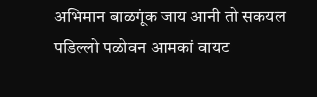अभिमान बाळगूंक जाय आनी तो सकयल पडिल्लो पळोवन आमकां वायट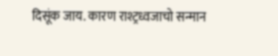दिसूंक जाय. कारण राश्ट्रध्वजाचो सन्मान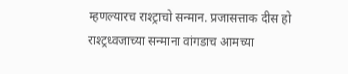म्हणल्यारच राश्ट्राचो सन्मान. प्रजासत्ताक दीस हो राश्ट्रध्वजाच्या सन्माना वांगडाच आमच्या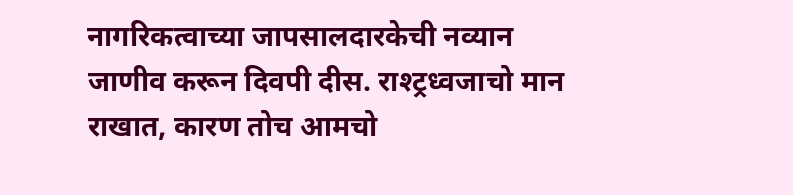नागरिकत्वाच्या जापसालदारकेची नव्यान जाणीव करून दिवपी दीस. राश्ट्रध्वजाचो मान राखात, कारण तोच आमचो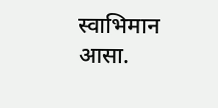स्वाभिमान आसा.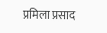प्रमिला प्रसाद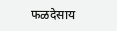फळदेसाय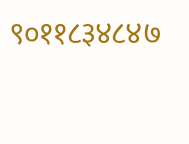९०११८३४८४७